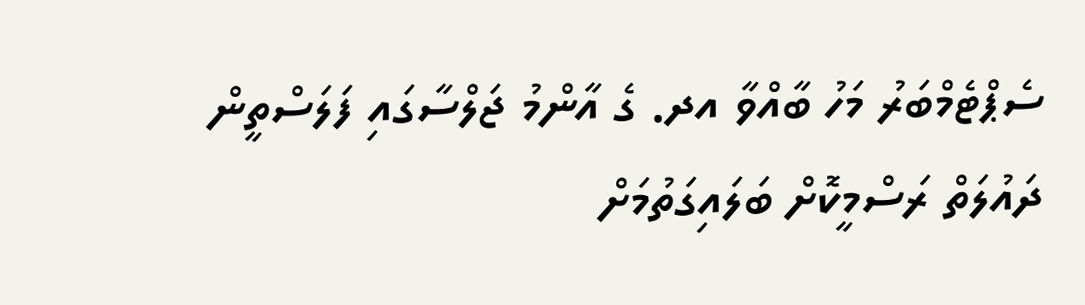ސެޕްޓެމްބަރު މަހު ބާއްވާ އދ. ގެ އާންމު ޖަލްސާގައި ފަލަސްތީން ދައުލަތް ރަސްމީކޮށް ބަލައިގަތުމަށް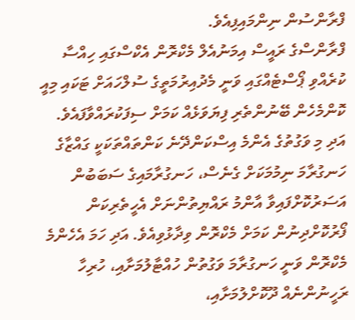ފްރާންސުން ނިންމައިފިއެވެ.
ފްރާންސްގެ ރައީސް އިމަނުއެލް މެކްރޮން އެކްސްގައި ހިއްސާ ކުރެއްވި ޕޯސްޓެއްގައި ވަނީ މެދުއިރުމަތީގެ ސުލްހައަށް ޓަކައި މިއީ ކޮންމެހެން ބޭނުންތެރި ފިޔަވަޅެއް ކަމަށް ސިފަކުރައްވާފައެވެ.
އަދި މި ވަގުތުގެ އެންމެ އިސްކަންދޭނެ ކަންތައްތަކަކީ ގައްޒާގެ ހަނގުރާމަ ނިމުމަކަށް ގެނެސް، ހަނގުރާމައިގެ ސަބަބުން އަސަރުކޮށްފައިވާ އާންމު ރައްޔިތުންނަށް އެހީތެރިކަން ފޯރުކޮށްދިނުން ކަމަށް މެކްރޮން ވިދާޅުވިއެވެ. އަދި ހަމަ އެހެންމެ މެކްރޮން ވަނީ ހަނގުރާމަ ވަގުތުން ހުއްޓާލުމަށާއި، ހުރިހާ ރަހީނުންނެއް ދޫކޮށްލުމަށާއި،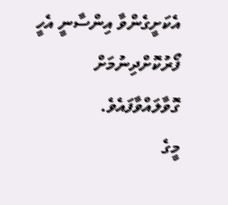އެކަށީގެންވާ އިންސާނީ އެހީ ފޯރުކޮށްދިނުމަށް ގޮވާލައްވާފައެވެ.
މީގެ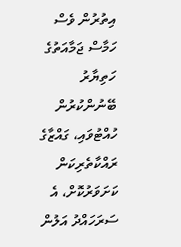އިތުރުން ވެސް ހަމާސް ޖަމާއަތުގެ ހަތިޔާރު ބޭނުންކުރުން ހުއްޓުވައި، ގައްޒާގެ ރައްކާތެރިކަން ކަށަވަރުކޮށް، އެ ސަރަހައްދު އަލުން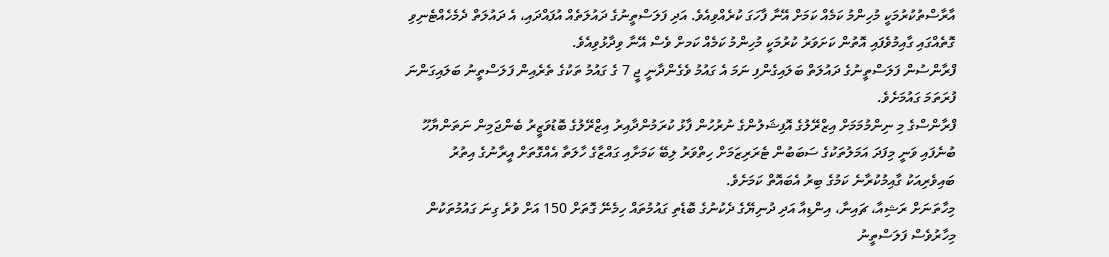އާރާސްތުކުރުމަކީ މުހިންމު ކަމެއް ކަމަށް އޭނާ ފާހަގަ ކުރެއްވިއެވެ. އަދި ފަލަސްތީނުގެ ދައުލަތެއް އުފައްދައި، އެ ދައުލަތް ދެމެހެއްޓެނިވި ގޮތެއްގައި ގާއިމުވެފައި އޮތުން ކަށަވަރު ކުރުމަކީ މުހިންމު ކަމެއް ކަމށް ވެސް އޭނާ ވިދާޅުވިއެވެ.
ފްރާންސުން ފަލަސްތީނުގެ ދައުލަތް ބަލައިގެންފި ނަމަ އެ ގައުމު ވެގެންދާނީ ޖީ 7 ގެ ގައުމު ތަކުގެ ތެރެއިން ފަލަސްތީނު ބަލައިގަންނަ ފުރަތަމަ ގައުމަށެވެ.
ފްރާންސްގެ މި ނިންމުމަމަށް އިޒްރޭލުގެ އޮފިޝަލުންގެ ނުރުހުން ފާޅު ކުރަމުންދާއިރު އިޒްރޭލުގެ ބޮޑުވަޒީރު ބެންޖަމިން ނަތަންޔާހޫ ބުނެފައި ވަނީ މިފަދަ އަމަލުތަކުގެ ސަބަބުން ޓެރަރިޒަމަށް ހިތްވަރު ލިބޭ ކަމަށާއި ގައްޒާގެ ހާލަތާ އެއްގޮތަށް އީރާނުގެ އިތުރު ބައިވެރިއަކު ގާއިމުކުރާނެ ކަމުގެ ބިރު އެބައޮތް ކަމަށެވެ.
މިހާތަނަށް ރަޝިއާ، ޗައިނާ، އިންޑިއާ އަދި ދުނިޔޭގެ ދެކުނުގެ ބޮޑެތި ގައުމުތައް ހިމެނޭ ގޮތަށް 150 އަށް ވުރެ ގިނަ ގައުމުތަކުން މިހާރުވެސް ފަލަސްތީނު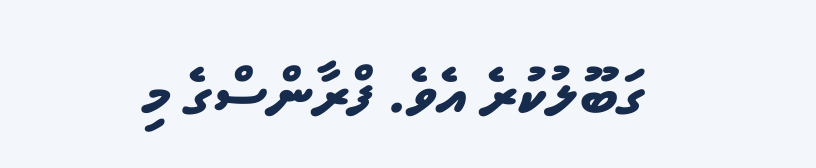ގަބޫލުކުރެ އެވެ. ފްރާންސްގެ މި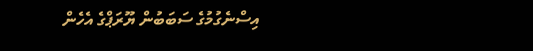އިސްނެގުމުގެ ސަބަބުން ޔޫރަޕްގެ އެހެން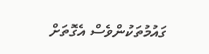ގައުމުތަކުންވެސް އެގޮތަށް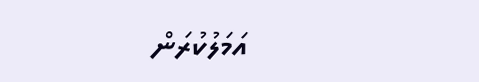އަމަލުކުރަން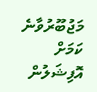މަޖުބޫރުވާނެ ކަމަށް އޮފިޝަލުން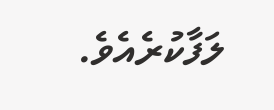ލަފާކުރެއެވެ.